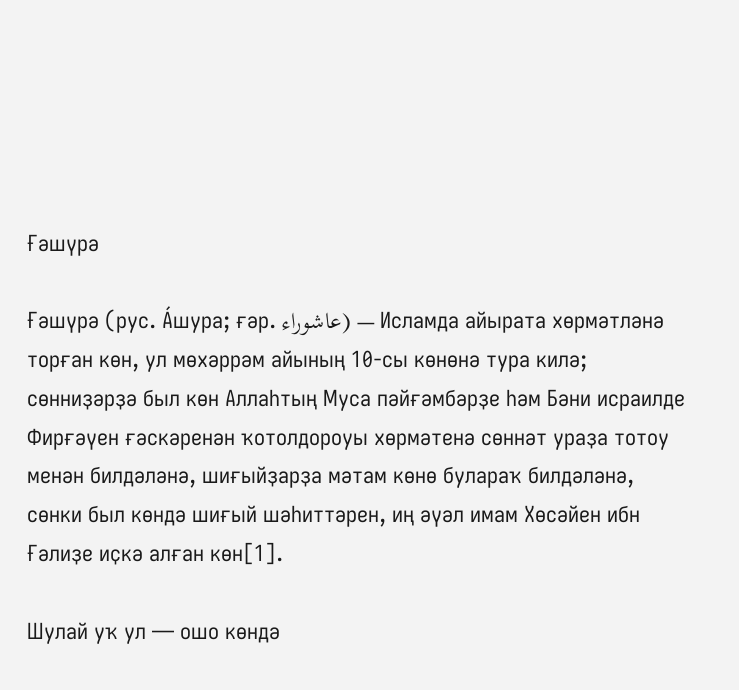Ғәшүрә

Ғәшүрә (рус. А́шура; ғәр. عاشوراء) — Исламда айырата хөрмәтләнә торған көн, ул мөхәррәм айының 10-сы көнөнә тура килә; сөнниҙәрҙә был көн Аллаһтың Муса пәйғәмбәрҙе һәм Бәни исраилде Фирғәүен ғәскәренән ҡотолдороуы хөрмәтенә сөннәт ураҙа тотоу менән билдәләнә, шиғыйҙарҙа мәтам көнө булараҡ билдәләнә, сөнки был көндә шиғый шәһиттәрен, иң әүәл имам Хөсәйен ибн Ғәлиҙе иҫкә алған көн[1].

Шулай уҡ ул — ошо көндә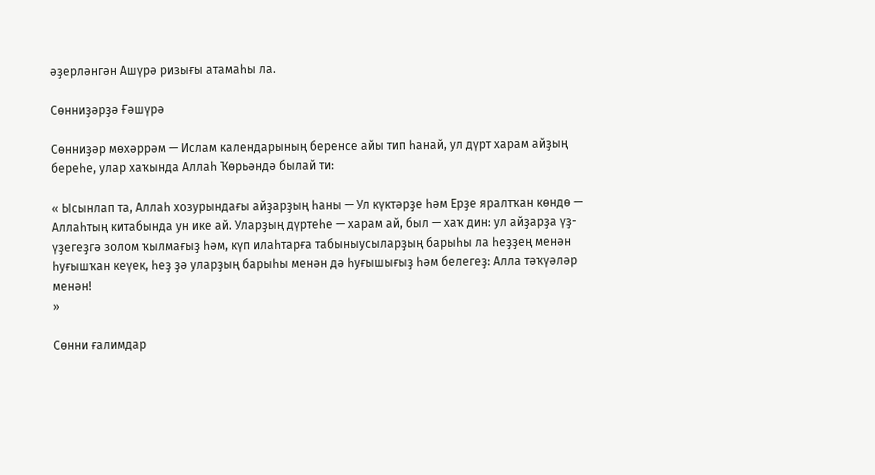әҙерләнгән Ашүрә ризығы атамаһы ла.

Сөнниҙәрҙә Ғәшүрә

Сөнниҙәр мөхәррәм — Ислам календарының беренсе айы тип һанай, ул дүрт харам айҙың береһе, улар хаҡында Аллаһ Ҡөрьәндә былай ти:

« Ысынлап та, Аллаһ хозурындағы айҙарҙың һаны — Ул күктәрҙе һәм Ерҙе яралтҡан көндө — Аллаһтың китабында ун ике ай. Уларҙың дүртеһе — харам ай, был — хаҡ дин: ул айҙарҙа үҙ-үҙегеҙгә золом ҡылмағыҙ һәм, күп илаһтарға табыныусыларҙың барыһы ла һеҙҙең менән һуғышҡан кеүек, һеҙ ҙә уларҙың барыһы менән дә һуғышығыҙ һәм белегеҙ: Алла тәҡүәләр менән!
»

Сөнни ғалимдар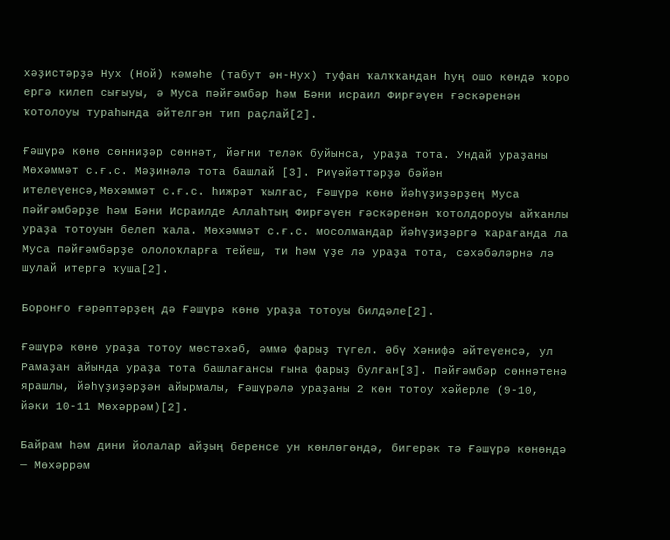хәҙистәрҙә Нух (Ной) кәмәһе (табут ән-Нух) туфан ҡалҡҡандан һуң ошо көндә ҡоро ергә килеп сығыуы, ә Муса пәйғәмбәр һәм Бәни исраил Фирғәүен ғәскәренән ҡотолоуы тураһында әйтелгән тип раҫлай[2].

Ғәшүрә көнө сөнниҙәр сөннәт, йәғни теләк буйынса, ураҙа тота. Ундай ураҙаны Мөхәммәт с.ғ.с. Мәҙинәлә тота башлай [3]. Риүәйәттәрҙә бәйән ителеүенсә,Мөхәммәт с.ғ.с. һижрәт ҡылғас, Ғәшүрә көнө йәһүҙиҙәрҙең Муса пәйғәмбәрҙе һәм Бәни Исраилде Аллаһтың Фирғәүен ғәскәренән ҡотолдороуы айҡанлы ураҙа тотоуын белеп ҡала. Мөхәммәт с.ғ.с. мосолмандар йәһүҙиҙәргә ҡарағанда ла Муса пәйғәмбәрҙе ололоҡларға тейеш, ти һәм үҙе лә ураҙа тота, сәхәбәләрнә лә шулай итергә ҡуша[2].

Боронғо ғәрәптәрҙең дә Ғәшүрә көнө ураҙа тотоуы билдәле[2].

Ғәшүрә көнө ураҙа тотоу мөстәхәб, әммә фарыҙ түгел. Әбү Хәнифә әйтеүенсә, ул Рамаҙан айында ураҙа тота башлағансы ғына фарыҙ булған[3]. Пәйғәмбәр сөннәтенә ярашлы, йәһүҙиҙәрҙән айырмалы, Ғәшүрәлә ураҙаны 2 көн тотоу хәйерле (9-10, йәки 10-11 Мөхәррәм)[2].

Байрам һәм дини йолалар айҙың беренсе ун көнлөгөндә, бигерәк тә Ғәшүрә көнөндә — Мөхәррәм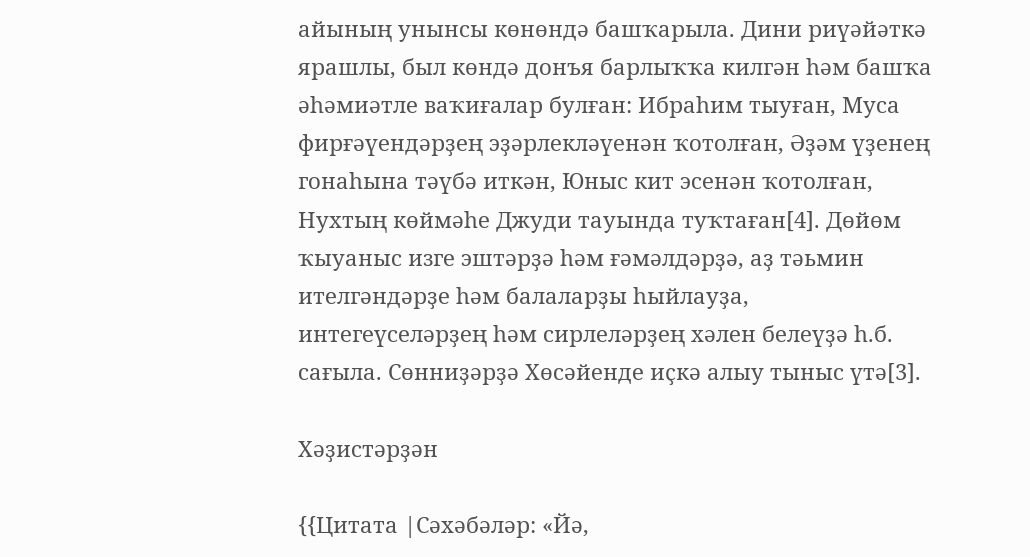айының унынсы көнөндә башҡарыла. Дини риүәйәткә ярашлы, был көндә донъя барлыҡҡа килгән һәм башҡа әһәмиәтле ваҡиғалар булған: Ибраһим тыуған, Муса фирғәүендәрҙең эҙәрлекләүенән ҡотолған, Әҙәм үҙенең гонаһына тәүбә иткән, Юныс кит эсенән ҡотолған, Нухтың көймәһе Джуди тауында туҡтаған[4]. Дөйөм ҡыуаныс изге эштәрҙә һәм ғәмәлдәрҙә, аҙ тәьмин ителгәндәрҙе һәм балаларҙы һыйлауҙа, интегеүселәрҙең һәм сирлеләрҙең хәлен белеүҙә һ.б. сағыла. Сөнниҙәрҙә Хөсәйенде иҫкә алыу тыныс үтә[3].

Хәҙистәрҙән

{{Цитата |Сәхәбәләр: «Йә,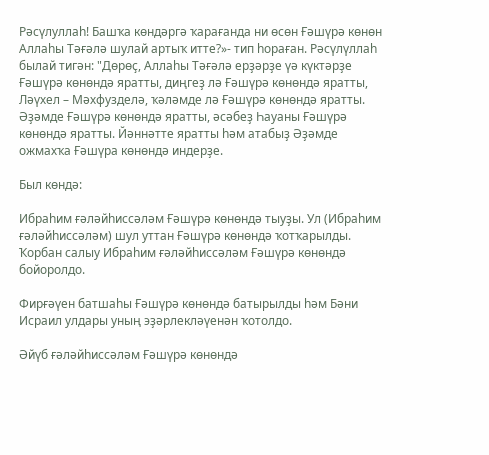Рәсүлуллаһ! Башҡа көндәргә ҡарағанда ни өсөн Ғәшүрә көнөн Аллаһы Тәғәлә шулай артыҡ итте?»- тип һораған. Рәсүлүллаһ былай тигән: "Дөрөҫ, Аллаһы Тәғәлә ерҙәрҙе үә күктәрҙе Ғәшүрә көнөндә яратты, диңгеҙ лә Ғәшүрә көнөндә яратты, Ләүхел – Мәхфузделә, ҡәләмде лә Ғәшүрә көнөндә яратты. Әҙәмде Ғәшүрә көнөндә яратты, әсәбеҙ Һауаны Ғәшүрә көнөндә яратты. Йәннәтте яратты һәм атабыҙ Әҙәмде ожмахҡа Ғәшүра көнөндә индерҙе.

Был көндә:

Ибраһим ғәләйһиссәләм Ғәшүрә көнөндә тыуҙы. Ул (Ибраһим ғәләйһиссәләм) шул уттан Ғәшүрә көнөндә ҡотҡарылды. Ҡорбан салыу Ибраһим ғәләйһиссәләм Ғәшүрә көнөндә бойоролдо.

Фирғәүен батшаһы Ғәшүрә көнөндә батырылды һәм Бәни Исраил улдары уның эҙәрлекләүенән ҡотолдо.

Әйүб ғәләйһиссәләм Ғәшүрә көнөндә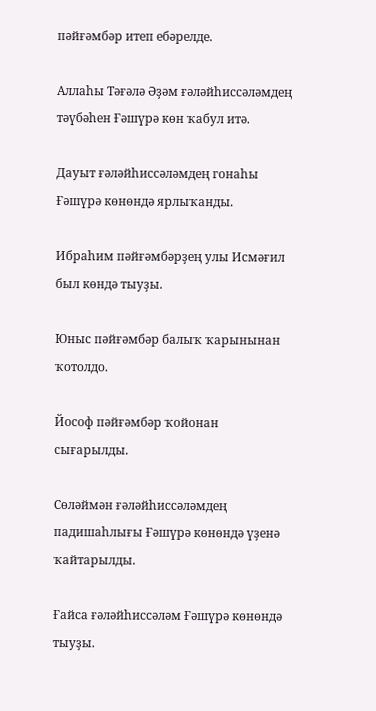пәйғәмбәр итеп ебәрелде.

Аллаһы Тәғәлә Әҙәм ғәләйһиссәләмдең тәүбәһен Ғәшүрә көн ҡабул итә.

Дауыт ғәләйһиссәләмдең гонаһы Ғәшүрә көнөндә ярлыҡанды.

Ибраһим пәйғәмбәрҙең улы Исмәғил был көндә тыуҙы.

Юныс пәйғәмбәр балыҡ ҡарынынан ҡотолдо.

Йософ пәйғәмбәр ҡойонан сығарылды.

Сөләймән ғәләйһиссәләмдең падишаһлығы Ғәшүрә көнөндә үҙенә ҡайтарылды.

Ғайса ғәләйһиссәләм Ғәшүрә көнөндә тыуҙы.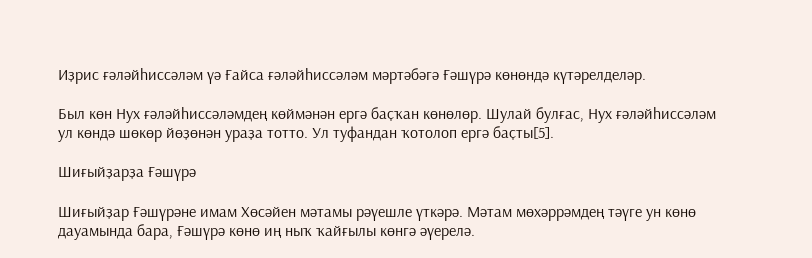Иҙрис ғәләйһиссәләм үә Ғайса ғәләйһиссәләм мәртәбәгә Ғәшүрә көнөндә күтәрелделәр.

Был көн Нух ғәләйһиссәләмдең көймәнән ергә баҫҡан көнөлөр. Шулай булғас, Нух ғәләйһиссәләм ул көндә шөкөр йөҙөнән ураҙа тотто. Ул туфандан ҡотолоп ергә баҫты[5].

Шиғыйҙарҙа Ғәшүрә

Шиғыйҙар Ғәшүрәне имам Хөсәйен мәтамы рәүешле үткәрә. Мәтам мөхәррәмдең тәүге ун көнө дауамында бара, Ғәшүрә көнө иң ныҡ ҡайғылы көнгә әүерелә.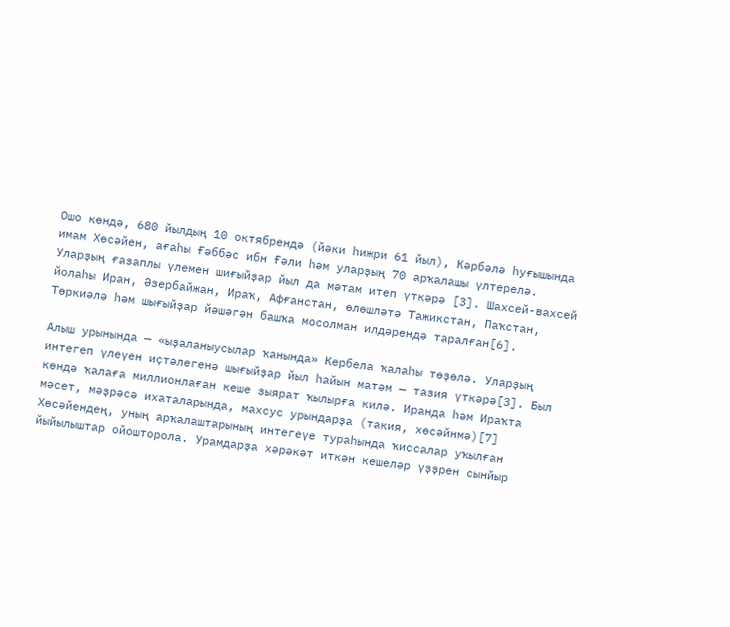Ошо көндә, 680 йылдың 10 октябрендә (йәки һижри 61 йыл), Кәрбәлә һуғышында имам Хөсәйен, ағаһы Ғәббәс ибн Ғәли һәм уларҙың 70 арҡалашы үлтерелә. Уларҙың ғазаплы үлемен шиғыйҙар йыл да мәтам итеп үткәрә [3]. Шахсей-вахсей йолаһы Иран, Әзербайжан, Ираҡ, Афғанстан, өлөшләтә Тажикстан, Паҡстан, Төркиәлә һәм шығыйҙар йәшәгән башҡа мосолман илдәрендә таралған[6].

Алыш урынында — «ыҙаланыусылар ҡанында» Кербела ҡалаһы төҙөлә. Уларҙың интегеп үлеүен иҫтәлегенә шығыйҙар йыл һайын матәм — тазия үткәрә[3]. Был көндә ҡалаға миллионлаған кеше зыярат ҡылырға килә. Иранда һәм Ираҡта мәсет, мәҙрәсә ихаталарында, махсус урындарҙа (такия, хөсәйнмә)[7] Хөсәйендең, уның арҡалаштарының интегеүе тураһында ҡиссалар уҡылған йыйылыштар ойошторола. Урамдарҙа хәрәкәт иткән кешеләр үҙҙрен сынйыр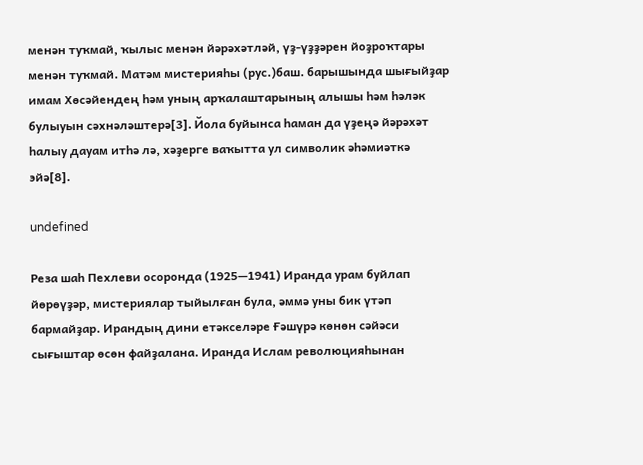менән туҡмай, ҡылыс менән йәрәхәтләй, үҙ-үҙҙәрен йоҙроҡтары менән туҡмай. Матәм мистерияһы (рус.)баш. барышында шығыйҙар имам Хөсәйендең һәм уның арҡалаштарының алышы һәм һәләк булыуын сәхнәләштерә[3]. Йола буйынса һаман да үҙеңә йәрәхәт һалыу дауам итһә лә, хәҙерге ваҡытта ул символик әһәмиәткә эйә[8].

undefined

Реза шаһ Пехлеви осоронда (1925—1941) Иранда урам буйлап йөрөүҙәр, мистериялар тыйылған була, әммә уны бик үтәп бармайҙар. Ирандың дини етәкселәре Ғәшүрә көнөн сәйәси сығыштар өсөн файҙалана. Иранда Ислам революцияһынан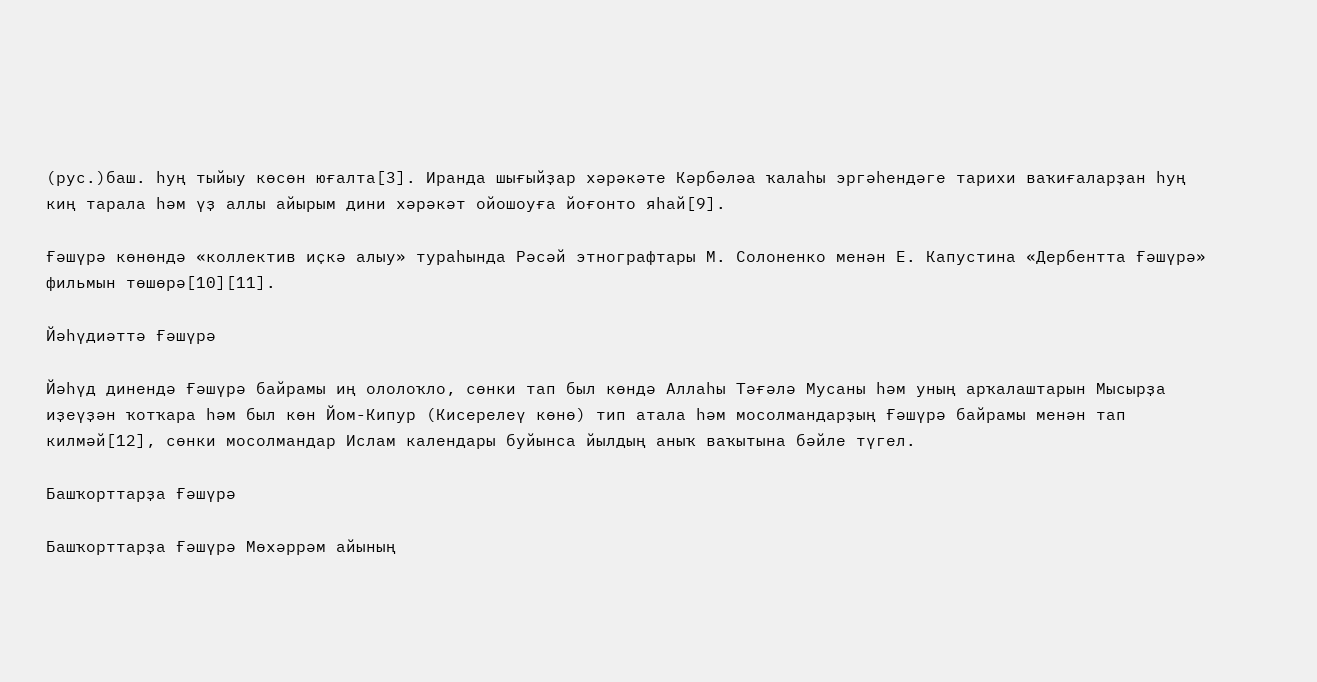(рус.)баш. һуң тыйыу көсөн юғалта[3]. Иранда шығыйҙар хәрәкәте Кәрбәләа ҡалаһы эргәһендәге тарихи ваҡиғаларҙан һуң киң тарала һәм үҙ аллы айырым дини хәрәкәт ойошоуға йоғонто яһай[9].

Ғәшүрә көнөндә «коллектив иҫкә алыу» тураһында Рәсәй этнографтары М. Солоненко менән Е. Капустина «Дербентта Ғәшүрә» фильмын төшөрә[10][11].

Йәһүдиәттә Ғәшүрә

Йәһүд динендә Ғәшүрә байрамы иң ололоҡло, сөнки тап был көндә Аллаһы Тәғәлә Мусаны һәм уның арҡалаштарын Мысырҙа иҙеүҙән ҡотҡара һәм был көн Йом-Кипур (Кисерелеү көнө) тип атала һәм мосолмандарҙың Ғәшүрә байрамы менән тап килмәй[12], сөнки мосолмандар Ислам календары буйынса йылдың аныҡ ваҡытына бәйле түгел.

Башҡорттарҙа Ғәшүрә

Башҡорттарҙа Ғәшүрә Мөхәррәм айының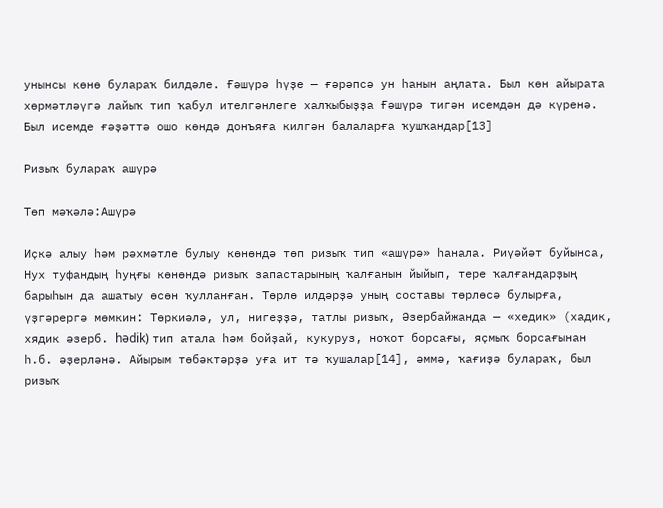унынсы көнө булараҡ билдәле. Ғәшүрә һүҙе — ғәрәпсә ун һанын аңлата. Был көн айырата хөрмәтләүгә лайыҡ тип ҡабул ителгәнлеге халҡыбыҙҙа Ғәшүрә тигән исемдән дә күренә. Был исемде ғәҙәттә ошо көндә донъяға килгән балаларға ҡушҡандар[13]

Ризыҡ булараҡ ашүрә

Төп мәҡәлә:Ашүрә

Иҫкә алыу һәм рәхмәтле булыу көнөндә төп ризыҡ тип «ашүрә» һанала. Риүәйәт буйынса, Нух туфандың һуңғы көнөндә ризыҡ запастарының ҡалғанын йыйып, тере ҡалғандарҙың барыһын да ашатыу өсөн ҡулланған. Төрлө илдәрҙә уның составы төрлөсә булырға, үҙгәрергә мөмкин: Төркиәлә, ул, нигеҙҙә, татлы ризыҡ, Әзербайжанда — «хедик» (хадик, хядик әзерб. hədik) тип атала һәм бойҙай, кукуруз, ноҡот борсағы, яҫмыҡ борсағынан һ.б. әҙерләнә. Айырым төбәктәрҙә уға ит тә ҡушалар[14], әммә, ҡағиҙә булараҡ, был ризыҡ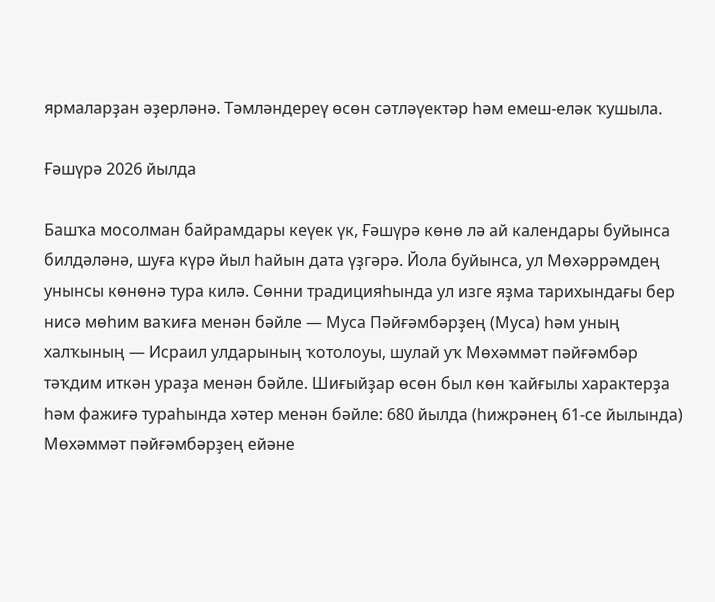ярмаларҙан әҙерләнә. Тәмләндереү өсөн сәтләүектәр һәм емеш-еләк ҡушыла.

Ғәшүрә 2026 йылда

Башҡа мосолман байрамдары кеүек үк, Ғәшүрә көнө лә ай календары буйынса билдәләнә, шуға күрә йыл һайын дата үҙгәрә. Йола буйынса, ул Мөхәррәмдең унынсы көнөнә тура килә. Сөнни традицияһында ул изге яҙма тарихындағы бер нисә мөһим ваҡиға менән бәйле — Муса Пәйғәмбәрҙең (Муса) һәм уның халҡының — Исраил улдарының ҡотолоуы, шулай уҡ Мөхәммәт пәйғәмбәр тәҡдим иткән ураҙа менән бәйле. Шиғыйҙар өсөн был көн ҡайғылы характерҙа һәм фажиғә тураһында хәтер менән бәйле: 680 йылда (һижрәнең 61-се йылында) Мөхәммәт пәйғәмбәрҙең ейәне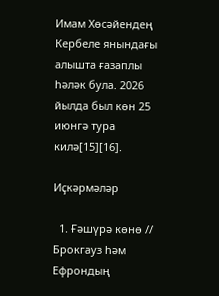Имам Хөсәйендең Кербеле янындағы алышта ғазаплы һәләк була. 2026 йылда был көн 25 июнгә тура килә[15][16].

Иҫкәрмәләр

  1. Ғәшүрә көнө // Брокгауз һәм Ефрондың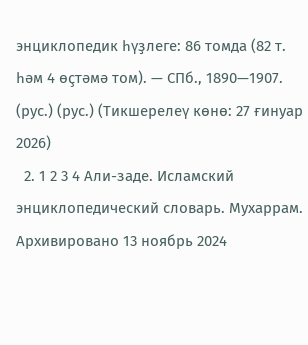энциклопедик һүҙлеге: 86 томда (82 т. һәм 4 өҫтәмә том). — СПб., 1890—1907. (рус.) (рус.) (Тикшерелеү көнө: 27 ғинуар 2026)
  2. 1 2 3 4 Али-заде. Исламский энциклопедический словарь. Мухаррам. Архивировано 13 ноябрь 2024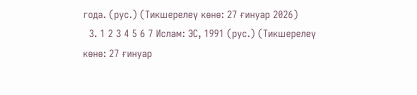года. (рус.) (Тикшерелеү көнө: 27 ғинуар 2026)
  3. 1 2 3 4 5 6 7 Ислам: ЭС, 1991 (рус.) (Тикшерелеү көнө: 27 ғинуар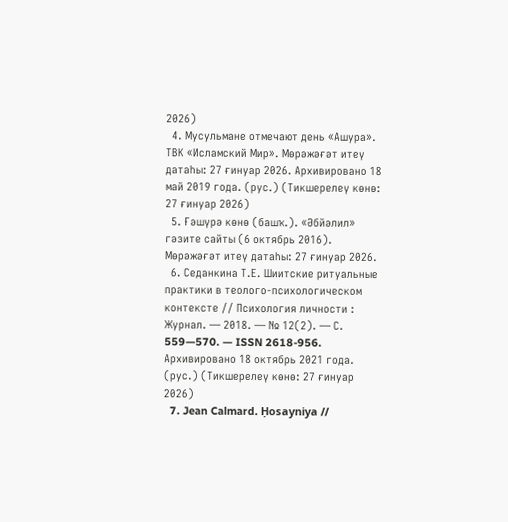2026)
  4. Мусульмане отмечают день «Ашура». ТВК «Исламский Мир». Мөрәжәғәт итеү датаһы: 27 ғинуар 2026. Архивировано 18 май 2019 года. (рус.) (Тикшерелеү көнө: 27 ғинуар 2026)
  5. Ғәшүрә көнө (башҡ.). «Әбйәлил» гәзите сайты (6 октябрь 2016). Мөрәжәғәт итеү датаһы: 27 ғинуар 2026.
  6. Седанкина Т.Е. Шиитские ритуальные практики в теолого-психологическом контексте // Психология личности : Журнал. — 2018. — № 12(2). — С. 559—570. — ISSN 2618-956. Архивировано 18 октябрь 2021 года. (рус.) (Тикшерелеү көнө: 27 ғинуар 2026)
  7. Jean Calmard. Ḥosayniya //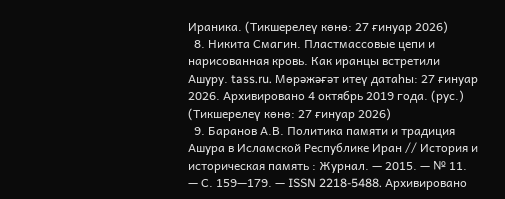Ираника. (Тикшерелеү көнө: 27 ғинуар 2026)
  8. Никита Смагин. Пластмассовые цепи и нарисованная кровь. Как иранцы встретили Ашуру. tass.ru. Мөрәжәғәт итеү датаһы: 27 ғинуар 2026. Архивировано 4 октябрь 2019 года. (рус.) (Тикшерелеү көнө: 27 ғинуар 2026)
  9. Баранов А.В. Политика памяти и традиция Ашура в Исламской Республике Иран // История и историческая память : Журнал. — 2015. — № 11. — С. 159—179. — ISSN 2218-5488. Архивировано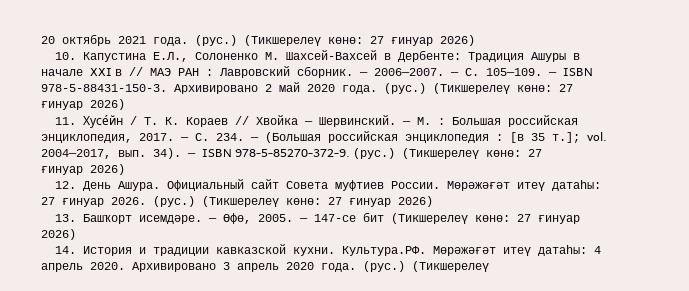20 октябрь 2021 года. (рус.) (Тикшерелеү көнө: 27 ғинуар 2026)
  10. Капустина Е.Л., Солоненко М. Шахсей-Вахсей в Дербенте: Традиция Ашуры в начале XXI в // МАЭ РАН : Лавровский сборник. — 2006—2007. — С. 105—109. — ISBN 978-5-88431-150-3. Архивировано 2 май 2020 года. (рус.) (Тикшерелеү көнө: 27 ғинуар 2026)
  11. Хусе́йн / Т. К. Кораев // Хвойка — Шервинский. — М. : Большая российская энциклопедия, 2017. — С. 234. — (Большая российская энциклопедия : [в 35 т.]; vol. 2004—2017, вып. 34). — ISBN 978-5-85270-372-9. (рус.) (Тикшерелеү көнө: 27 ғинуар 2026)
  12. День Ашура. Официальный сайт Совета муфтиев России. Мөрәжәғәт итеү датаһы: 27 ғинуар 2026. (рус.) (Тикшерелеү көнө: 27 ғинуар 2026)
  13. Башҡорт исемдәре. — Өфө, 2005. — 147-се бит (Тикшерелеү көнө: 27 ғинуар 2026)
  14. История и традиции кавказской кухни. Культура.РФ. Мөрәжәғәт итеү датаһы: 4 апрель 2020. Архивировано 3 апрель 2020 года. (рус.) (Тикшерелеү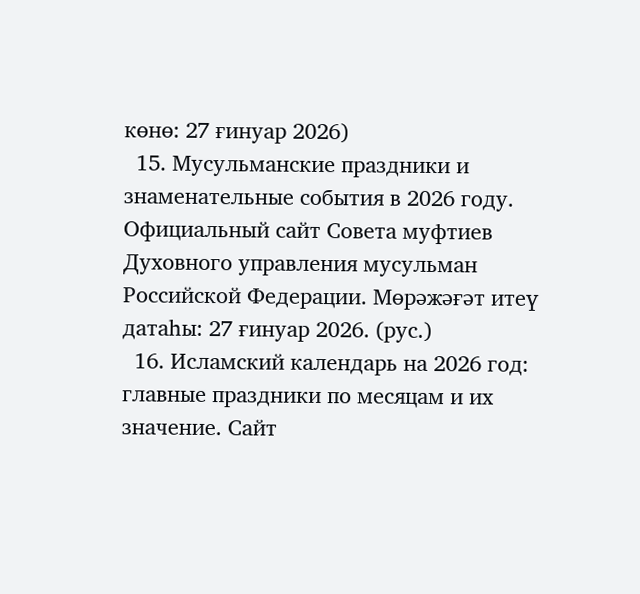көнө: 27 ғинуар 2026)
  15. Мусульманские праздники и знаменательные события в 2026 году. Официальный сайт Совета муфтиев Духовного управления мусульман Российской Федерации. Мөрәжәғәт итеү датаһы: 27 ғинуар 2026. (рус.)
  16. Исламский календарь на 2026 год: главные праздники по месяцам и их значение. Сайт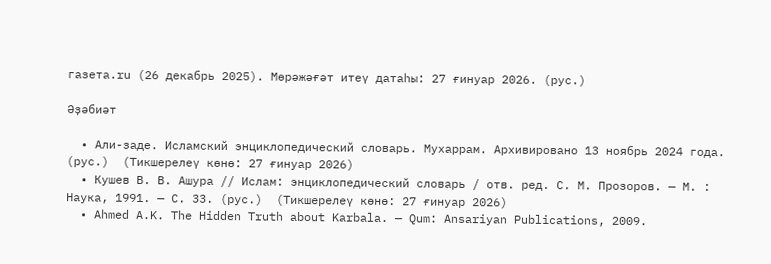газета.ru (26 декабрь 2025). Мөрәжәғәт итеү датаһы: 27 ғинуар 2026. (рус.)

Әҙәбиәт

  • Али-заде. Исламский энциклопедический словарь. Мухаррам. Архивировано 13 ноябрь 2024 года. (рус.)  (Тикшерелеү көнө: 27 ғинуар 2026)
  • Кушев В. В. Ашура // Ислам: энциклопедический словарь / отв. ред. С. М. Прозоров. — М. : Наука, 1991. — С. 33. (рус.)  (Тикшерелеү көнө: 27 ғинуар 2026)
  • Ahmed A.K. The Hidden Truth about Karbala. — Qum: Ansariyan Publications, 2009.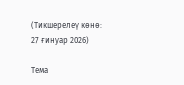(Тикшерелеү көнө: 27 ғинуар 2026)

Тема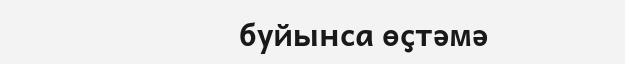буйынса өҫтәмә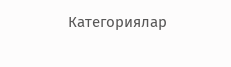Категориялар